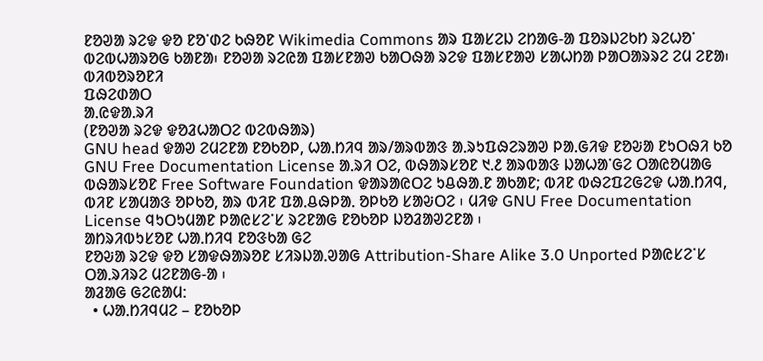ᱱᱚᱣᱟ ᱨᱮᱫ ᱫᱚ ᱱᱚᱸᱰᱮ ᱠᱷᱚᱱ Wikimedia Commons ᱟᱨ ᱯᱟᱥᱮᱡ ᱮᱴᱟᱜ-ᱟ ᱯᱚᱨᱡᱮᱠᱴ ᱨᱮᱦᱚᱸ ᱵᱮᱵᱦᱟᱨᱚᱜ ᱠᱟᱱᱟ᱾ ᱱᱚᱣᱟ ᱨᱮᱭᱟ ᱯᱟᱥᱱᱟᱣ ᱠᱟᱛᱷᱟ ᱨᱮᱫ ᱯᱟᱥᱱᱟᱣ ᱥᱟᱦᱴᱟ ᱞᱟᱛᱟᱨᱨᱮ ᱮᱢ ᱮᱱᱟ᱾
ᱵᱤᱵᱚᱨᱚᱱᱤ
ᱯᱷᱮᱰᱟᱛ
ᱟᱹᱭᱫᱟᱹᱨᱤ
(ᱱᱚᱣᱟ ᱨᱮᱫ ᱫᱚᱲᱦᱟᱛᱮ ᱵᱮᱵᱷᱟᱨ)
GNU head ᱫᱟᱣ ᱮᱢᱮᱱᱟ ᱱᱚᱠᱚᱞ, ᱦᱟᱹᱴᱤᱧ ᱟᱨ/ᱟᱨᱵᱟᱝ ᱟᱹᱨᱩᱯᱷᱮᱨᱟᱣ ᱞᱟᱹᱜᱤᱫ ᱱᱚᱶᱟ ᱱᱩᱛᱷᱤ ᱠᱚ GNU Free Documentation License ᱟᱹᱨᱤ ᱛᱮ, ᱵᱷᱟᱨᱥᱚᱱ ᱑.᱒ ᱟᱨᱵᱟᱝ ᱡᱟᱦᱟᱸᱜᱮ ᱛᱟᱭᱚᱢᱟᱜ ᱵᱷᱟᱨᱥᱚᱱ Free Software Foundation ᱫᱟᱨᱟᱭᱛᱮ ᱩᱪᱷᱟᱹᱱ ᱟᱠᱟᱱ; ᱵᱤᱱ ᱵᱷᱮᱯᱮᱜᱮᱫ ᱦᱟᱹᱴᱤᱧ, ᱵᱤᱱ ᱥᱟᱢᱟᱝ ᱚᱞᱠᱚ, ᱟᱨ ᱵᱤᱱ ᱯᱟᱹᱪᱷᱞᱟᱹ ᱚᱞᱠᱚ ᱥᱟᱶᱛᱮ ᱾ ᱢᱤᱫ GNU Free Documentation License ᱧᱩᱛᱩᱢᱟᱱ ᱞᱟᱭᱥᱮᱸᱥ ᱨᱮᱱᱟᱜ ᱱᱚᱠᱚᱞ ᱡᱚᱲᱟᱣᱮᱱᱟ ᱾
ᱟᱴᱨᱤᱵᱩᱥᱚᱱ ᱦᱟᱹᱴᱤᱧ ᱱᱚᱝᱠᱟ ᱜᱮ
ᱱᱚᱶᱟ ᱨᱮᱫ ᱫᱚ ᱥᱟᱫᱷᱟᱨᱚᱱ ᱥᱤᱨᱡᱟᱹᱣᱟᱜ Attribution-Share Alike 3.0 Unported ᱞᱟᱭᱥᱮᱸᱥ ᱛᱟᱹᱨᱤᱨᱮ ᱢᱮᱱᱟᱜ-ᱟ ᱾
ᱟᱲᱟᱜ ᱜᱮᱭᱟᱢ:
  • ᱦᱟᱹᱴᱤᱧᱢᱮ – ᱱᱚᱠᱚᱞ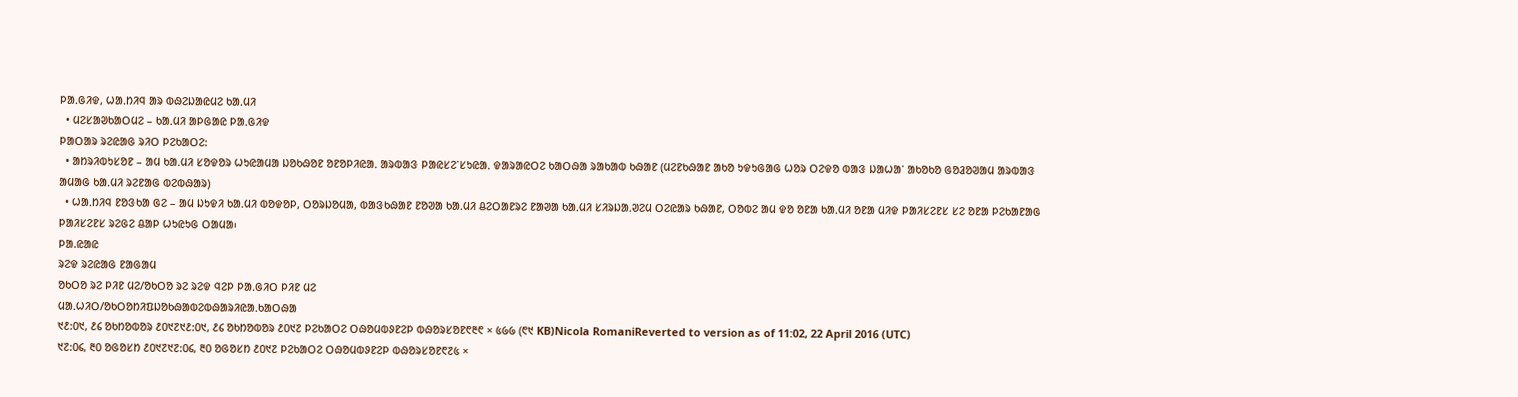ᱞᱟᱹᱜᱤᱫ, ᱦᱟᱹᱴᱤᱧ ᱟᱨ ᱵᱷᱮᱡᱟᱭᱢᱮ ᱠᱟᱹᱢᱤ
  • ᱢᱮᱥᱟᱣᱠᱟᱛᱢᱮ – ᱠᱟᱹᱢᱤ ᱟᱞᱜᱟᱭ ᱞᱟᱹᱜᱤᱫ
ᱞᱟᱛᱟᱨ ᱨᱮᱭᱟᱜ ᱨᱤᱛ ᱞᱮᱠᱟᱛᱮ:
  • ᱟᱴᱨᱤᱵᱩᱥᱚᱱ – ᱟᱢ ᱠᱟᱹᱢᱤ ᱥᱚᱫᱚᱨ ᱦᱩᱭᱟᱢᱟ ᱡᱚᱠᱷᱚᱱ ᱚᱱᱚᱞᱤᱭᱟᱹ ᱟᱨᱵᱟᱝ ᱞᱟᱭᱥᱮᱸᱥᱩᱭᱟᱹ ᱫᱟᱨᱟᱭᱛᱮ ᱠᱟᱛᱷᱟ ᱨᱟᱠᱟᱵ ᱠᱷᱟᱱ (ᱢᱮᱱᱠᱷᱟᱱ ᱟᱠᱚ ᱩᱫᱩᱜᱟᱜ ᱦᱚᱨ ᱛᱮᱫᱚ ᱵᱟᱝ ᱡᱟᱦᱟᱸ ᱟᱠᱚᱠᱚ ᱜᱚᱲᱚᱣᱟᱢ ᱟᱨᱵᱟᱝ ᱟᱢᱟᱜ ᱠᱟᱹᱢᱤ ᱨᱮᱱᱟᱜ ᱵᱮᱵᱷᱟᱨ)
  • ᱦᱟᱹᱴᱤᱧ ᱱᱚᱝᱠᱟ ᱜᱮ – ᱟᱢ ᱡᱩᱫᱤ ᱠᱟᱹᱢᱤ ᱵᱚᱫᱚᱞ, ᱛᱚᱨᱡᱚᱢᱟ, ᱵᱟᱝᱠᱷᱟᱱ ᱱᱚᱣᱟ ᱠᱟᱹᱢᱤ ᱪᱮᱛᱟᱱᱨᱮ ᱱᱟᱣᱟ ᱠᱟᱹᱢᱤ ᱥᱤᱨᱡᱟᱹᱣᱮᱢ ᱛᱮᱭᱟᱨ ᱠᱷᱟᱱ, ᱛᱚᱵᱮ ᱟᱢ ᱫᱚ ᱚᱱᱟ ᱠᱟᱹᱢᱤ ᱚᱱᱟ ᱢᱤᱫ ᱞᱟᱤᱥᱮᱱᱥ ᱥᱮ ᱚᱱᱟ ᱞᱮᱠᱟᱱᱟᱜ ᱞᱟᱤᱥᱮᱱᱥ ᱨᱮᱜᱮ ᱪᱟᱞ ᱦᱩᱭᱩᱜ ᱛᱟᱢᱟ᱾
ᱞᱟ.ᱭᱟᱭ
ᱨᱮᱫ ᱨᱮᱭᱟᱜ ᱱᱟᱜᱟᱢ
ᱚᱠᱛᱚ ᱨᱮ ᱞᱤᱱ ᱢᱮ/ᱚᱠᱛᱚ ᱨᱮ ᱨᱮᱫ ᱧᱮᱞ ᱞᱟᱹᱜᱤᱛ ᱞᱤᱱ ᱢᱮ
ᱢᱟᱹᱦᱤᱛ/ᱚᱠᱛᱚᱴᱤᱯᱡᱚᱠᱷᱟᱵᱮᱵᱷᱟᱨᱤᱭᱟᱹᱠᱟᱛᱷᱟ
᱑᱒:᱐᱑, ᱒᱔ ᱚᱠᱴᱚᱵᱚᱨ ᱒᱐᱑᱗᱑᱒:᱐᱑, ᱒᱔ ᱚᱠᱴᱚᱵᱚᱨ ᱒᱐᱑᱗ ᱞᱮᱠᱟᱛᱮ ᱛᱷᱚᱢᱵᱽᱱᱮᱞ ᱵᱷᱚᱨᱥᱚᱱ᱖᱓᱖ × ᱕᱙᱙ (᱖᱑ KB)Nicola RomaniReverted to version as of 11:02, 22 April 2016 (UTC)
᱑᱗:᱐᱔, ᱓᱐ ᱚᱜᱚᱥᱴ ᱒᱐᱑᱗᱑᱗:᱐᱔, ᱓᱐ ᱚᱜᱚᱥᱴ ᱒᱐᱑᱗ ᱞᱮᱠᱟᱛᱮ ᱛᱷᱚᱢᱵᱽᱱᱮᱞ ᱵᱷᱚᱨᱥᱚᱱ᱖᱗᱕ ×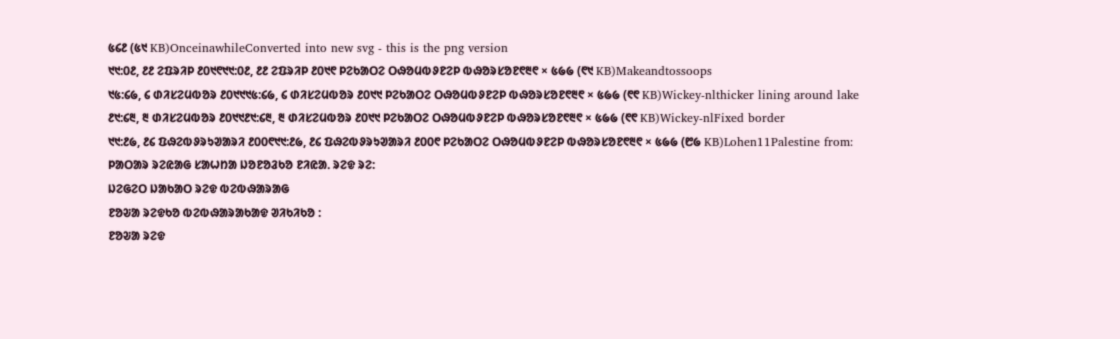᱕᱔᱒ (᱕᱑ KB)OnceinawhileConverted into new svg - this is the png version
᱑᱑:᱐᱒, ᱒᱒ ᱮᱯᱨᱤᱞ ᱒᱐᱑᱖᱑᱑:᱐᱒, ᱒᱒ ᱮᱯᱨᱤᱞ ᱒᱐᱑᱖ ᱞᱮᱠᱟᱛᱮ ᱛᱷᱚᱢᱵᱽᱱᱮᱞ ᱵᱷᱚᱨᱥᱚᱱ᱖᱓᱖ × ᱕᱙᱙ (᱖᱑ KB)Makeandtossoops
᱑᱕:᱔᱙, ᱔ ᱰᱤᱥᱮᱢᱵᱚᱨ ᱒᱐᱑᱑᱑᱕:᱔᱙, ᱔ ᱰᱤᱥᱮᱢᱵᱚᱨ ᱒᱐᱑᱑ ᱞᱮᱠᱟᱛᱮ ᱛᱷᱚᱢᱵᱽᱱᱮᱞ ᱵᱷᱚᱨᱥᱚᱱ᱖᱓᱖ × ᱕᱙᱙ (᱖᱖ KB)Wickey-nlthicker lining around lake
᱒᱑:᱔᱓, ᱓ ᱰᱤᱥᱮᱢᱵᱚᱨ ᱒᱐᱑᱑᱒᱑:᱔᱓, ᱓ ᱰᱤᱥᱮᱢᱵᱚᱨ ᱒᱐᱑᱑ ᱞᱮᱠᱟᱛᱮ ᱛᱷᱚᱢᱵᱽᱱᱮᱞ ᱵᱷᱚᱨᱥᱚᱱ᱖᱓᱖ × ᱕᱙᱙ (᱖᱖ KB)Wickey-nlFixed border
᱑᱑:᱒᱙, ᱒᱔ ᱯᱷᱮᱵᱽᱨᱩᱣᱟᱨᱤ ᱒᱐᱐᱖᱑᱑:᱒᱙, ᱒᱔ ᱯᱷᱮᱵᱽᱨᱩᱣᱟᱨᱤ ᱒᱐᱐᱖ ᱞᱮᱠᱟᱛᱮ ᱛᱷᱚᱢᱵᱽᱱᱮᱞ ᱵᱷᱚᱨᱥᱚᱱ᱖᱓᱖ × ᱕᱙᱙ (᱘᱙ KB)Lohen11Palestine from:
ᱞᱟᱛᱟᱨ ᱨᱮᱭᱟᱜ ᱥᱟᱦᱴᱟ ᱡᱚᱱᱚᱲᱠᱚ ᱱᱤᱭᱟᱹ ᱨᱮᱫ ᱨᱮ:
ᱡᱮᱜᱮᱛ ᱡᱟᱠᱟᱛ ᱨᱮᱫ ᱵᱮᱵᱷᱟᱨᱟᱜ
ᱱᱚᱶᱟ ᱨᱮᱫᱠᱚ ᱵᱮᱵᱷᱟᱨᱟᱠᱟᱫ ᱣᱤᱠᱤᱠᱚ :
ᱱᱚᱶᱟ ᱨᱮᱫ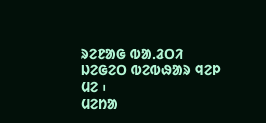ᱨᱮᱱᱟᱜ ᱵᱟᱹᱲᱛᱤ ᱡᱮᱜᱮᱛ ᱵᱮᱵᱷᱟᱨ ᱧᱮᱞ ᱢᱮ ᱾
ᱢᱮᱴᱟ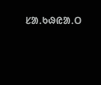ᱥᱟᱹᱠᱷᱭᱟᱹᱛ